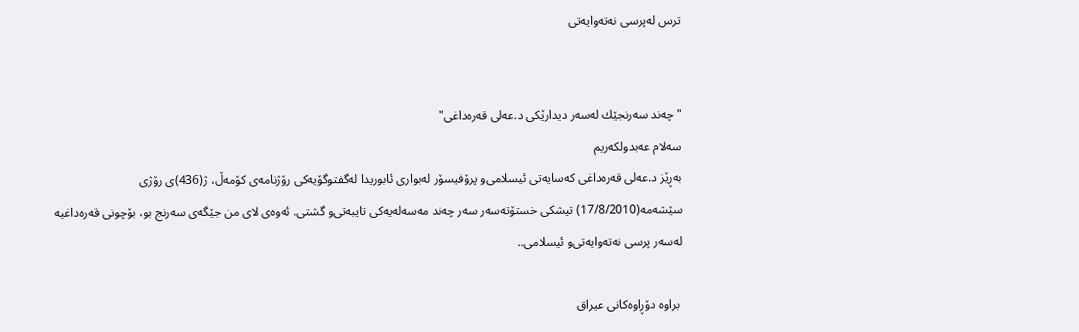ترس له‌پرسی‌ نه‌ته‌وایه‌تی‌


"چه‌ند سه‌رنجێك له‌سه‌ر دیدارێكی‌ د.عه‌لی‌ قه‌ره‌داغی‌"
سه‌لام عه‌بدولكه‌ریم
به‌ڕێز د.عه‌لی‌ قه‌ره‌داغی‌ كه‌سایه‌تی‌ ئیسلامی‌‌و پرۆفیسۆر له‌بواری‌ ئابوریدا له‌گفتوگۆیه‌كی‌ رۆژنامه‌ی‌ كۆمه‌ڵ، ژ(436)ی‌ رۆژی‌ سێشه‌مه‌(17/8/2010) تیشكی‌ خستۆته‌سه‌ر سه‌ر چه‌ند مه‌سه‌له‌یه‌كی‌ تایبه‌تی‌‌و گشتی‌. ئه‌وه‌ی‌ لای‌ من جێگه‌ی‌ سه‌رنج بو، بۆچونی‌ قه‌ره‌داغیه‌ له‌سه‌ر پرسی‌ نه‌ته‌وایه‌تی‌‌و ئیسلامی‌..

 براوه‌ دۆڕاوه‌كانی عیراق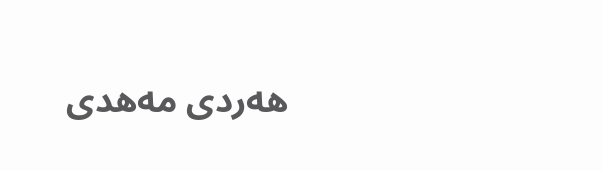هه‌ردی مه‌هدی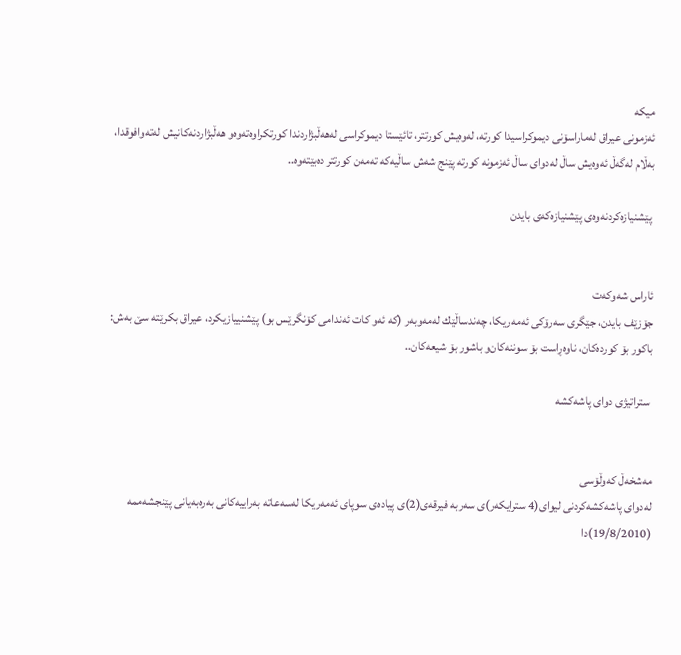میكه‌
ئه‌زمونی عیراق له‌ماراسۆنی دیموكراسیدا كورته‌، له‌وه‌یش كورتتر، تائێستا دیموكراسی له‌هه‌ڵبژاردندا كورتكراوه‌ته‌وه‌‌و هه‌ڵبژاردنه‌كانیش له‌ته‌وافوقدا، به‌ڵام له‌گه‌ڵ ئه‌وه‌یش ساڵ له‌دوای ساڵ ئه‌زمونه‌ كورته‌ پێنج شه‌ش ساڵیه‌كه‌ ته‌مه‌ن كورتتر ده‌بێته‌وه‌..

 پێشنیازه‌كردنه‌وه‌ی‌ پێشنیازه‌كه‌ی‌ بایدن


ئاراس شه‌وكه‌ت
جۆزێف بایدن، جێگری‌ سه‌رۆكی‌ ئه‌مه‌ریكا، چه‌ندساڵێك له‌مه‌وبه‌ر (كه‌ ئه‌‌و كات ئه‌ندامی‌ كۆنگرێس بو) پێشنییازیكرد، عیراق بكرێته‌ سێ به‌ش: باكور بۆ كورده‌كان، ناوه‌ڕاست بۆ سوننه‌كان‌و باشور بۆ شیعه‌كان..

 ستراتیژی‌ دوای‌ پاشه‌كشه‌


مه‌شخه‌ڵ‌ كه‌وڵۆسی‌
له‌دوای‌ پاشه‌كشه‌كردنی‌ لیوای‌(4 سترایكه‌ر)ی‌ سه‌ربه‌ فیرقه‌ی‌(2)ی‌ پیاده‌ی‌ سوپای‌ ئه‌مه‌ریكا له‌سه‌عاته‌ به‌راییه‌كانی‌ به‌ره‌به‌یانی‌ پێنجشه‌ممه‌ (19/8/2010)دا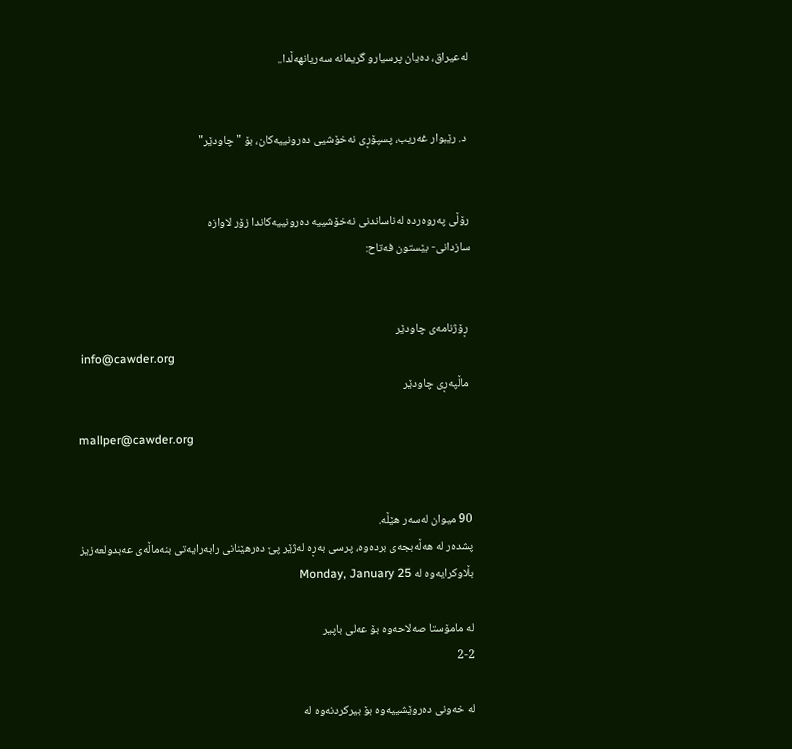له‌عیراق، ده‌یان پرسیارو گریمانه‌ سه‌ریانهه‌ڵدا..


 د. رێبوار غه‌ریب، پسپۆڕی‌ نه‌خۆشیی‌ ده‌رونییه‌كان، بۆ "چاودێر"


رۆڵی په‌روه‌رده‌ له‌ناساندنی نه‌خۆشییه‌ ده‌رونییه‌كاندا زۆر لاوازه‌
سازدانی- بێستون فه‌تاح:


 ڕۆژنامه‌ی چاودێر
 info@cawder.org
 ماڵپه‌ڕی چاودێر

mallper@cawder.org


90 ميوان له‌سه‌ر هێڵه‌.
پشده‌ر له‌ هه‌ڵه‌بجه‌ی‌ برده‌وه‌، پرسی‌ به‌ڕه‌ له‌ژێر پێ‌ ده‌رهێنانی‌ رابه‌رایه‌تی‌ بنه‌ماڵه‌ی‌ عه‌بدولعه‌زیز
بڵاوكرایه‌وه‌ له Monday, January 25

له‌ مامۆستا صه‌لاحه‌وه‌ بۆ عه‌لی‌ باپیر
2-2

له‌ خه‌ونی‌ ده‌روێشییه‌وه‌ بۆ بیركردنه‌وه‌ له‌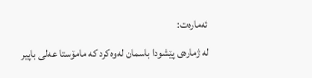ئه‌ماره‌ت:
له‌ ژماره‌ی‌ پێشودا باسمان له‌وه‌كرد كه‌ مامۆستا عه‌لی‌ باپیر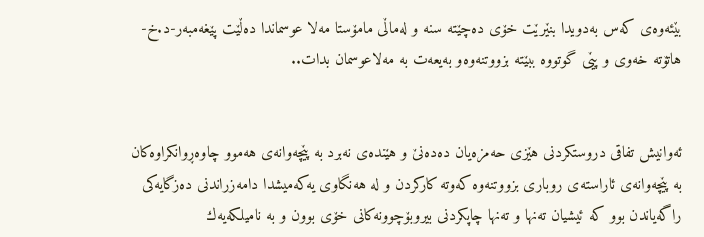بێئه‌وه‌ی‌ كه‌س به‌دویدا بنێرێت خۆی‌ ده‌چێته‌ سنه‌ و له‌ماڵی‌ مامۆستا مه‌لا عوسماندا ده‌ڵێت پێغه‌مبه‌ر-د.خ- هاتۆته‌ خه‌وی‌ و پێی‌ گوتووه‌ ببێته‌ بزووتنه‌وه‌و به‌یعه‌ت به‌ مه‌لاعوسمان بدات..


ئه‌وانیش تفاقی‌ دروستكردنی‌ هێزی‌ حه‌مزه‌یان ده‌ده‌نێ‌ و هێنده‌ی‌ نه‌برد به‌ پێچه‌وانه‌ی‌ هه‌موو چاوه‌ڕوانكراوه‌كان به‌ پێچه‌وانه‌ی‌ ئاراسته‌ی‌ روباری‌ بزووتنه‌وه‌ كه‌وته‌ كاركردن و له‌ هه‌نگاوی‌ یه‌كه‌میشدا دامه‌زراندنی‌ ده‌زگایه‌كی‌ راگه‌یاندن بوو كه‌ ئیشیان ته‌نها و ته‌نها چاپكردنی‌ بیروبۆچوونه‌كانی‌ خۆی‌ بوون و به‌ نامیلكه‌یه‌ك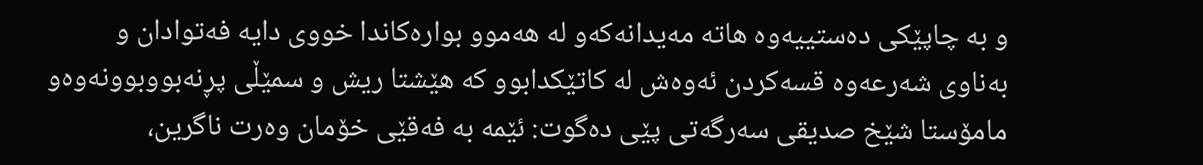و به‌ چاپێكی‌ ده‌ستییه‌وه‌ هاته‌ مه‌یدانه‌كه‌و له‌ هه‌موو بواره‌كاندا خووی‌ دایه‌ فه‌توادان و به‌ناوی‌ شه‌رعه‌وه‌ قسه‌كردن ئه‌وه‌ش له‌ كاتێكدابوو كه‌ هێشتا ریش و سمێڵی‌ پڕنه‌بووبوونه‌وه‌و مامۆستا شێخ صدیقی‌ سه‌رگه‌تی‌ پێی‌ ده‌گوت: ئێمه‌ به‌ فه‌قێی‌ خۆمان وه‌رت ناگرین،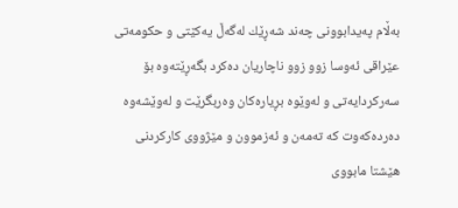به‌ڵام په‌یدابوونی‌ چه‌ند شه‌ڕێك له‌گه‌ڵ یه‌كێتی‌ و حكومه‌تی‌ عێراقی‌ ئه‌وسا زوو زوو ناچاریان ده‌كرد بگه‌ڕێته‌وه‌ بۆ سه‌ركردایه‌تی‌ و له‌وێوه‌ بڕیاره‌كان وه‌ربگرێت و له‌وێشه‌وه‌ ده‌رده‌كه‌وت كه‌ ته‌مه‌ن و ئه‌زموون و مێژووی‌ كاركردنی‌ هێشتا مابووی‌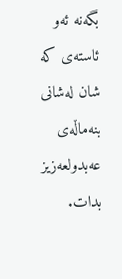بگه‌نه‌ ئه‌و ئاسته‌ی‌ كه‌ شان له‌شانی‌ بنه‌ماڵه‌ی‌ عه‌بدولعه‌زیز بدات.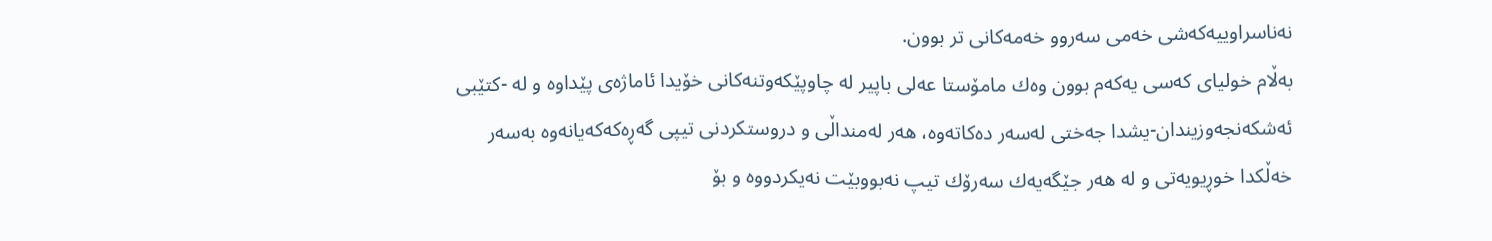نه‌ناسراوییه‌كه‌شی‌ خه‌می‌ سه‌روو خه‌مه‌كانی‌ تر بوون.
به‌ڵام خولیای‌ كه‌سی‌ یه‌كه‌م بوون وه‌ك مامۆستا عه‌لی‌ باپیر له‌ چاوپێكه‌وتنه‌كانی‌ خۆیدا ئاماژه‌ی‌ پێداوه‌ و له‌ -كتێبی‌ ئه‌شكه‌نجه‌وزیندان-یشدا جه‌ختی‌ له‌سه‌ر ده‌كاته‌وه‌، هه‌ر له‌منداڵی‌ و دروستكردنی‌ تیپی‌ گه‌ڕه‌كه‌كه‌یانه‌وه‌ به‌سه‌ر خه‌ڵكدا خوڕیویه‌تی‌ و له‌ هه‌ر جێگه‌یه‌ك سه‌رۆك تیپ نه‌بووبێت نه‌یكردووه‌ و بۆ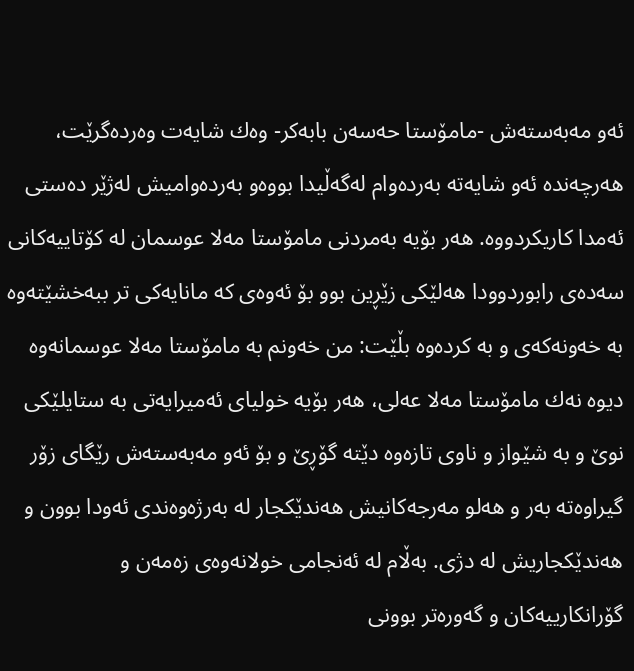ئه‌و مه‌به‌سته‌ش -مامۆستا حه‌سه‌ن بابه‌كر- وه‌ك شایه‌ت وه‌رده‌گرێت، هه‌رچه‌نده‌ ئه‌و شایه‌ته‌ به‌رده‌وام له‌گه‌ڵیدا بووه‌و به‌رده‌وامیش له‌ژێر ده‌ستی‌ ئه‌مدا كاریكردووه‌. هه‌ر بۆیه‌ به‌مردنی‌ مامۆستا مه‌لا عوسمان له‌ كۆتاییه‌كانی‌ سه‌ده‌ی‌ رابوردوودا هه‌لێكی‌ زێڕین بوو بۆ ئه‌وه‌ی‌ كه‌ مانایه‌كی‌ تر ببه‌خشێته‌وه‌ به‌ خه‌ونه‌كه‌ی‌ و به‌ كرده‌وه‌ بڵێت: من خه‌ونم به‌ مامۆستا مه‌لا عوسمانه‌وه‌ دیوه‌ نه‌ك مامۆستا مه‌لا عه‌لی‌، هه‌ر بۆیه‌ خولیای‌ ئه‌میرایه‌تی‌ به‌ ستایلێكی‌ نوێ‌ و به‌ شێواز و ناوی‌ تازه‌وه‌ دێته‌ گۆڕێ‌ و بۆ ئه‌و مه‌به‌سته‌ش رێگای‌ زۆر گیراوه‌ته‌ به‌ر و هه‌لو مه‌رجه‌كانیش هه‌ندێكجار له‌ به‌رژه‌وه‌ندی‌ ئه‌ودا بوون و هه‌ندێكجاریش له‌ دژی‌. به‌ڵام له‌ ئه‌نجامی‌ خولانه‌وه‌ی‌ زه‌مه‌ن و گۆرانكارییه‌كان و گه‌وره‌تر بوونی‌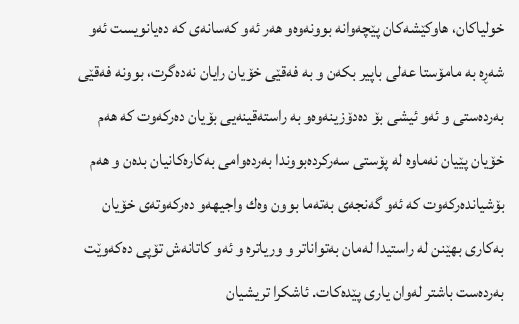خولیاكان، هاوكێشه‌كان پێچه‌وانه‌ بوونه‌وه‌و هه‌ر ئه‌و كه‌سانه‌ی‌ كه‌ ده‌یانویست ئه‌و شه‌ڕه‌ به‌ مامۆستا عه‌لی‌ باپیر بكه‌ن و به‌ فه‌قێی‌ خۆیان رایان نه‌ده‌گرت، بوونه‌ فه‌قێی‌ به‌رده‌ستی‌ و ئه‌و ئیشی‌ بۆ ده‌دۆزینه‌وه‌و به‌ راسته‌قینه‌یی‌ بۆیان ده‌ركه‌وت كه‌ هه‌م خۆیان پێیان نه‌ماوه‌ له‌ پۆستی‌ سه‌ركرده‌بووندا به‌رده‌وامی‌ به‌كاره‌كانیان بده‌ن و هه‌م بۆشیانده‌ركه‌وت كه‌ ئه‌و گه‌نجه‌ی‌ به‌ته‌ما بوون وه‌ك واجیهه‌و ده‌ركه‌وته‌ی‌ خۆیان به‌كاری‌ بهێنن له‌ راستیدا له‌مان به‌تواناتر و وریاتره‌ و ئه‌و كاتانه‌ش تۆپی‌ ده‌كه‌وێت به‌رده‌ست باشتر له‌وان یاری‌ پێده‌كات. ئاشكرا تریشیان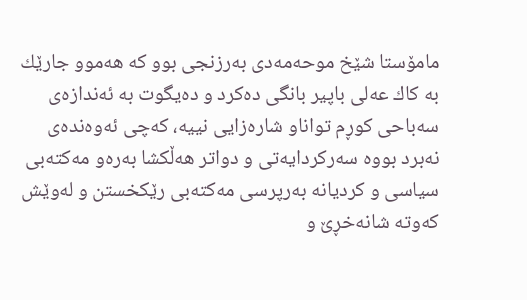مامۆستا شێخ موحه‌مه‌دی‌ به‌رزنجی‌ بوو كه‌ هه‌موو جارێك به‌ كاك عه‌لی‌ باپیر بانگی‌ ده‌كرد و ده‌یگوت به‌ ئه‌ندازه‌ی‌ سه‌باحی‌ كوڕم تواناو شاره‌زایی‌ نییه‌، كه‌چی‌ ئه‌وه‌نده‌ی‌ نه‌برد بووه‌ سه‌ركردایه‌تی‌ و دواتر هه‌ڵكشا به‌ره‌و مه‌كته‌بی‌ سیاسی‌ و كردیانه‌ به‌رپرسی‌ مه‌كته‌بی‌ رێكخستن و له‌وێش كه‌وته‌ شانه‌خڕێ‌ و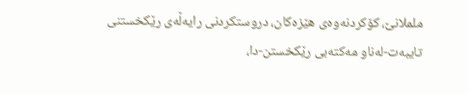ململانێ‌، كۆكردنه‌وه‌ی‌ هێزه‌كان، دروستكردنی‌ رایه‌ڵه‌ی‌ رێكخستنی‌ تایبه‌ت-له‌ناو مه‌كته‌بی‌ رێكخستن-دا،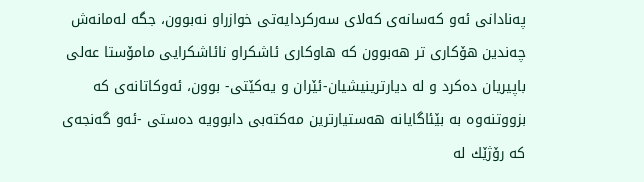په‌نادانی‌ ئه‌و كه‌سانه‌ی‌ كه‌لای‌ سه‌ركردایه‌تی‌ خوازراو نه‌بوون، جگه‌ له‌مانه‌ش چه‌ندین هۆكاری‌ تر هه‌بوون كه‌ هاوكاری‌ ئاشكراو نائاشكرایی‌ مامۆستا عه‌لی‌ باپیریان ده‌كرد و له‌ دیارترینیشیان-ئێران و یه‌كێتی‌- بوون، ئه‌وكاتانه‌ی‌ كه‌ بزووتنه‌وه‌ به‌ بێئاگایانه‌ هه‌ستیارترین مه‌كته‌بی‌ دابوویه‌ ده‌ستی‌ -ئه‌و گه‌نجه‌ی‌ كه‌ رۆژێك له‌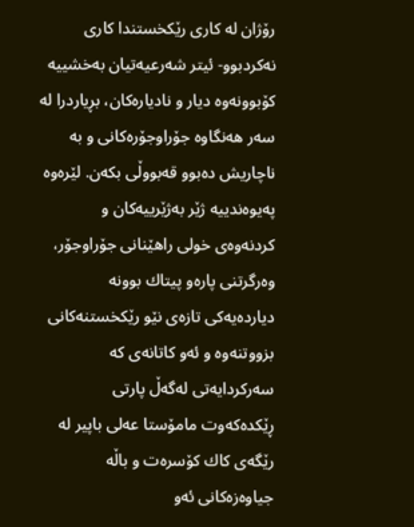رۆژان له‌ كاری‌ رێكخستندا كاری‌ نه‌كردبوو- ئیتر شه‌رعیه‌تیان به‌خشییه‌ كۆبوونه‌وه‌ دیار و نادیاره‌كان، بڕیاردرا له‌ سه‌ر هه‌نگاوه‌ جۆراوجۆره‌كانی‌ و به‌ ناچاریش ده‌بوو قه‌بووڵی‌ بكه‌ن. لێره‌وه‌ په‌یوه‌ندییه‌ ژێر به‌ژێرییه‌كان و كردنه‌وه‌ی‌ خولی‌ راهێنانی‌ جۆراوجۆر، وه‌رگرتنی‌ پاره‌و پیتاك بوونه‌ دیارده‌یه‌كی‌ تازه‌ی‌ نێو رێكخستنه‌كانی‌ بزووتنه‌وه‌ و ئه‌و كاتانه‌ی‌ كه‌ سه‌ركردایه‌تی‌ له‌گه‌ڵ پارتی‌ ڕێكده‌كه‌وت مامۆستا عه‌لی‌ باپیر له‌ رێگه‌ی‌ كاك كۆسره‌ت و باڵه‌ جیاوه‌زه‌كانی‌ ئه‌و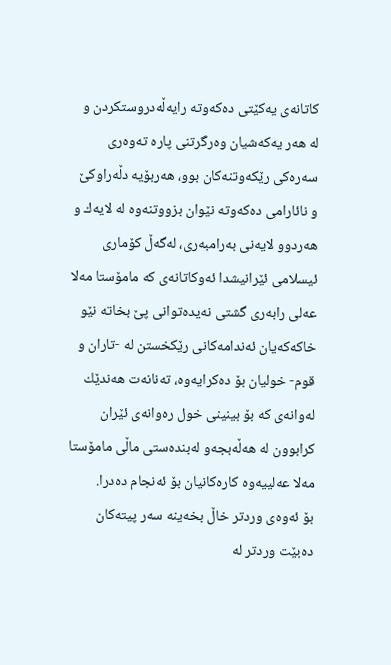كاتانه‌ی‌ یه‌كێتی‌ ده‌كه‌وته‌ رایه‌ڵه‌دروستكردن و له‌ هه‌ر یه‌كه‌شیان وه‌رگرتنی‌ پاره‌ ته‌وه‌ری‌ سه‌ره‌كی‌ رێكه‌وتنه‌كان بوو، هه‌ربۆیه‌ دڵه‌راوكێ‌ و نائارامی‌ ده‌كه‌وته‌ نێوان بزووتنه‌وه‌ له‌ لایه‌ك و هه‌ردوو لایه‌نی‌ به‌رامبه‌ری‌، له‌گه‌ڵ كۆماری‌ ئیسلامی‌ ئێرانیشدا ئه‌وكاتانه‌ی‌ كه‌ مامۆستا مه‌لا عه‌لی‌ رابه‌ری‌ گشتی‌ نه‌یده‌توانی‌ پێ بخاته‌ نێو خاكه‌كه‌یان ئه‌ندامه‌كانی‌ رێكخستن له‌ -تاران و قوم- خولیان بۆ ده‌كرایه‌وه‌، ته‌نانه‌ت هه‌ندێك له‌وانه‌ی‌ كه‌ بۆ بینینی‌ خول ره‌وانه‌ی‌ ئێران كرابوون له‌ هه‌ڵه‌بجه‌و له‌بنده‌ستی‌ ماڵی‌ مامۆستا مه‌لا عه‌لییه‌وه‌ كاره‌كانیان بۆ ئه‌نجام ده‌درا.
بۆ ئه‌وه‌ی‌ وردتر خاڵ بخه‌ینه‌ سه‌ر پیته‌كان ده‌بێت وردتر له‌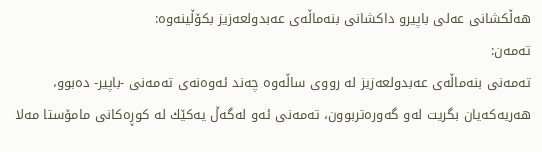هه‌ڵكشانی‌ عه‌لی‌ باپیرو داكشانی‌ بنه‌ماڵه‌ی‌ عه‌بدولعه‌زیز بكۆڵینه‌وه‌:
ته‌مه‌ن:
ته‌مه‌نی‌ بنه‌ماڵه‌ی‌ عه‌بدولعه‌زیز له‌ رووی‌ ساڵه‌وه‌ چه‌ند ئه‌وه‌نه‌ی‌ ته‌مه‌نی‌ -باپیر- ده‌بوو، هه‌ریه‌كه‌یان بگریت له‌و گه‌وره‌تربوون، ته‌مه‌نی‌ ئه‌و له‌گه‌ڵ یه‌كێك له‌ كوڕه‌كانی‌ مامۆستا مه‌لا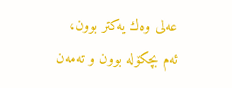عه‌لی‌ وه‌ك یه‌كتر بوون، ئه‌م بچكۆله‌ بوون و ته‌مه‌ن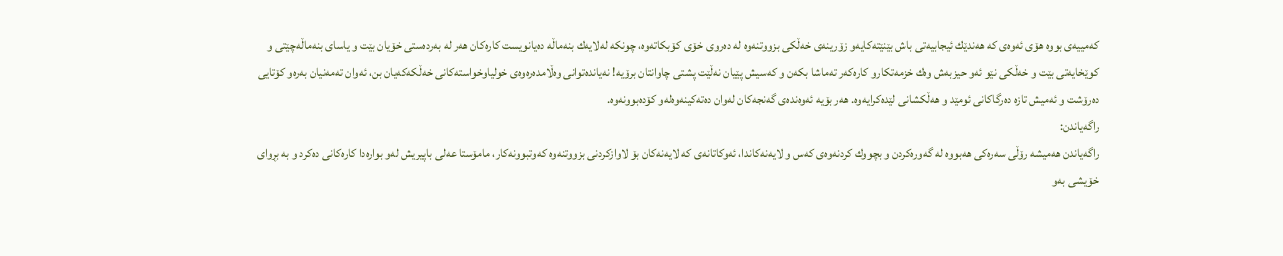كه‌مییه‌ی‌ بووه‌ هۆی‌ ئه‌وه‌ی‌ كه‌ هه‌ندێك ئیجابیه‌تی‌ باش بێنێته‌كایه‌و زۆرینه‌ی‌ خه‌ڵكی‌ بزووتنه‌وه‌ له‌ ده‌روی‌ خۆی‌ كۆبكاته‌وه‌، چونكه‌ له‌لایه‌ك بنه‌ماڵه‌ ده‌یانویست كاره‌كان هه‌ر له‌ به‌رده‌ستی‌ خۆیان بێت و یاسای‌ بنه‌ماڵه‌چێتی‌ و كوێخایه‌تی‌ بێت و خه‌ڵكی‌ نێو ئه‌و حیزبه‌ش وه‌ك خزمه‌تكارو كاره‌كه‌ر ته‌ماشا بكه‌ن و كه‌سیش پێیان نه‌ڵێت پشتی‌ چاوانتان برۆیه‌! نه‌یانده‌توانی‌ وه‌ڵامده‌ره‌وه‌ی‌ خولیاوخواسته‌كانی‌ خه‌ڵكه‌كه‌یان بن، ئه‌وان ته‌مه‌نیان به‌ره‌و كۆتایی‌ ده‌رۆشت و ئه‌میش تازه‌ ده‌رگاكانی‌ ئومێد و هه‌ڵكشانی‌ لێده‌كرایه‌وه‌. هه‌ر بۆیه‌ ئه‌وه‌نده‌ی‌ گه‌نجه‌كان له‌وان ده‌ته‌كینه‌وه‌له‌و كۆده‌بوونه‌وه‌.
راگه‌یاندن:
راگه‌یاندن هه‌میشه‌ رۆڵی‌ سه‌ره‌كی‌ هه‌بووه‌ له‌ گه‌وره‌كردن و بچووك كردنه‌وه‌ی‌ كه‌س و لایه‌نه‌كاندا، ئه‌وكاتانه‌ی‌ كه‌ لایه‌نه‌كان بۆ لاوازكردنی‌ بزووتنه‌وه‌ كه‌وتبوونه‌كار، مامۆستا عه‌لی‌ باپیریش له‌و بواره‌دا كاره‌كانی‌ ده‌كرد و به‌ بڕوای‌ خۆیشی‌ به‌و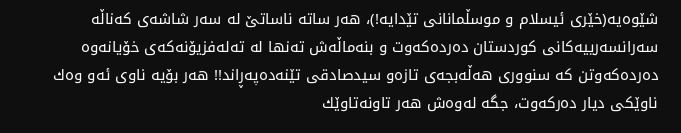شێوه‌یه‌(خێری‌ ئیسلام و موسڵمانانی‌ تێدایه‌!)، هه‌ر ساته‌ ناساتێ‌ له‌ سه‌ر شاشه‌ی‌ كه‌ناڵه‌ سه‌رانسه‌رییه‌كانی‌ كوردستان ده‌رده‌كه‌وت و بنه‌ماڵه‌ش ته‌نها له‌ ته‌له‌فزیۆنه‌كه‌ی‌ خۆیانه‌وه‌ ده‌رده‌كه‌وتن كه‌ سنووری‌ هه‌ڵه‌بجه‌ی‌ تازه‌و سیدصادقی‌ تێنه‌ده‌په‌ڕاند!! هه‌ر بۆیه‌ ناوی‌ ئه‌و وه‌ك ناوێكی‌ دیار ده‌ركه‌وت، جگه‌ له‌وه‌ش هه‌ر تاونه‌تاوێك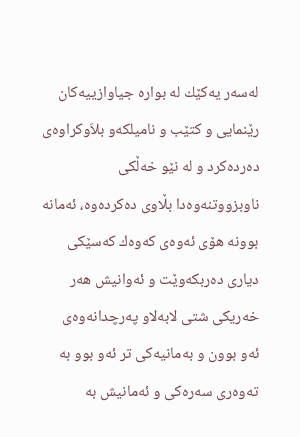له‌سه‌ر یه‌كێك له‌ بواره‌ جیاوازییه‌كان رێنمایی‌ و كتێب و نامیلكه‌و بلاَوكراوه‌ی‌ ده‌رده‌كرد و له‌ نێو خه‌ڵكی‌ ناوبزووتنه‌وه‌دا بڵاوی‌ ده‌كرده‌وه‌، ئه‌مانه‌ بوونه‌ هۆی‌ ئه‌وه‌ی‌ كه‌وه‌ك كه‌سێكی‌ دیاری‌ ده‌ربكه‌وێت و ئه‌وانیش هه‌ر خه‌ریكی‌ شتی‌ لابه‌لاو په‌رچدانه‌وه‌ی‌ ئه‌و بوون و به‌مانیه‌كی‌ تر ئه‌و بوو به‌ ته‌وه‌ری‌ سه‌ره‌كی‌ و ئه‌مانیش به‌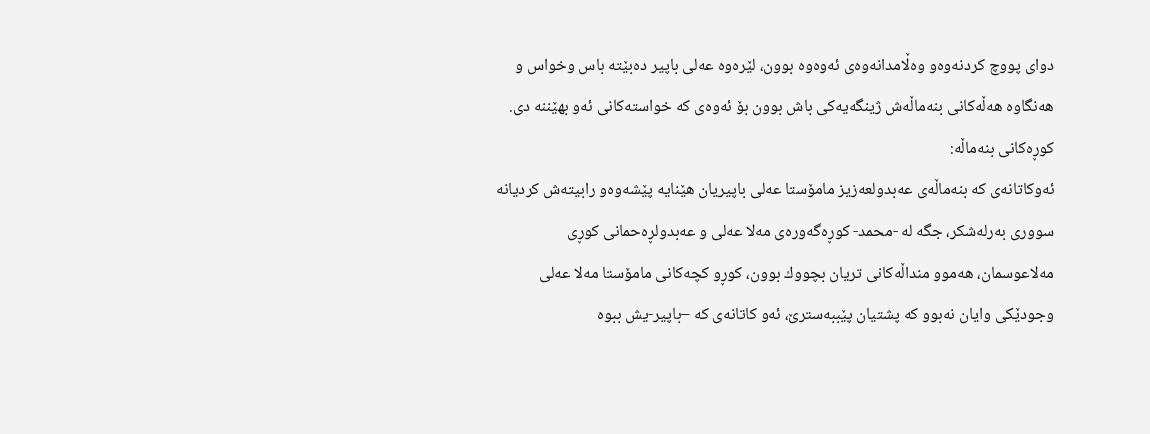دوای‌ پووچ كردنه‌وه‌و وه‌ڵامدانه‌وه‌ی‌ ئه‌وه‌وه‌ بوون، لێره‌وه‌ عه‌لی‌ باپیر ده‌بێته‌ باس وخواس و هه‌نگاوه‌ هه‌ڵه‌كانی بنه‌ماڵه‌ش ژینگه‌یه‌كی‌ باش بوون بۆ ئه‌وه‌ی‌ كه‌ خواسته‌كانی‌ ئه‌و بهێننه‌ دی‌.
كوڕه‌كانی‌ بنه‌ماڵه‌:
ئه‌وكاتانه‌ی‌ كه‌ بنه‌ماڵه‌ی‌ عه‌بدولعه‌زیز مامۆستا عه‌لی‌ باپیریان هێنایه‌ پێشه‌وه‌و رابیته‌ش كردیانه‌ سووری‌ به‌رله‌شكر، جگه‌ له‌ -محمد- كوڕه‌گه‌وره‌ی‌ مه‌لا عه‌لی‌ و عه‌بدولڕه‌حمانی‌ كوڕی‌ مه‌لاعوسمان، هه‌موو منداڵه‌كانی‌ تریان بچووك بوون، كوڕو كچه‌كانی‌ مامۆستا مه‌لا عه‌لی‌ وجودێكی‌ وایان نه‌بوو كه‌ پشتیان پێببه‌سترێ‌، ئه‌و كاتانه‌ی‌ كه‌ –باپیر-یش ببوه‌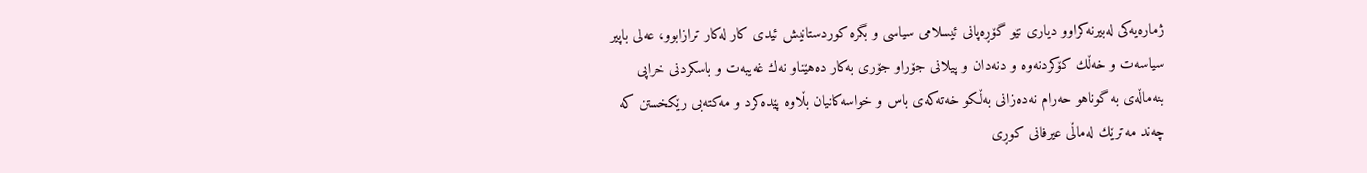ژماره‌یه‌كی‌ له‌بیرنه‌كراوو دیاری‌ نێو گۆڕه‌پانی‌ ئیسلامی‌ سیاسی‌ و بگره‌ كوردستانیش ئیدی‌ كار له‌كار ترازابوو، عه‌لی‌ باپیر سیاسه‌ت و خه‌ڵك كۆكردنه‌وه‌ و دنه‌دان و پیلانی‌ جۆراو جۆری‌ به‌كار ده‌هێناو نه‌ك غه‌یبه‌ت و باسكردنی‌ خراپی‌ بنه‌ماڵه‌ی‌ به‌ گوناهو حه‌رام نه‌ده‌زانی‌ به‌ڵكو خه‌ته‌كه‌ی‌ باس و خواسه‌كانیان بڵاوه‌ پێده‌كرد و مه‌كته‌بی‌ رێكخستن كه‌ چه‌ند مه‌ترێك له‌ماڵی‌ عیرفانی‌ كوڕی‌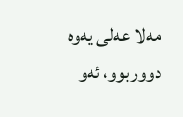مه‌لا عه‌لی‌ یه‌وه‌ دووربوو، ئه‌و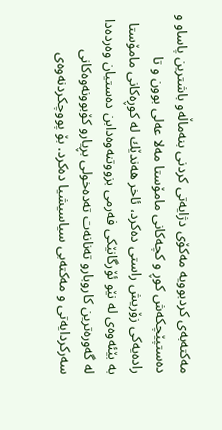مه‌كته‌به‌ی‌ كردبوویه‌ مه‌كۆی‌ دژایه‌تی‌ كردنی‌ بنه‌ماڵه‌و باشترین پاساو و ده‌ستپێچكه‌ش كوڕ و كچه‌كانی‌ مامۆستا مه‌لا عه‌لی‌ بوون و تا راده‌یه‌كی‌ زۆریش راستی‌ ده‌كرد، ئاخر هه‌ندێك له‌ كوڕه‌كانی‌ مامۆستا به‌ بێئه‌وه‌ی‌ له‌ نێو ئۆرگانێكی‌ فه‌رمی‌ بزووتنه‌وه‌دابن ده‌ستیان وه‌رده‌دا له‌ گه‌وره‌ترین كاروبارو ته‌نانه‌ت ته‌ده‌خولی‌ بڕیارو كۆبوونه‌وه‌كانی‌ سه‌ركردایه‌تی‌ و مه‌كته‌بی‌ سیاسیشیا ده‌كرد. بۆ پووچكردنه‌وه‌ی‌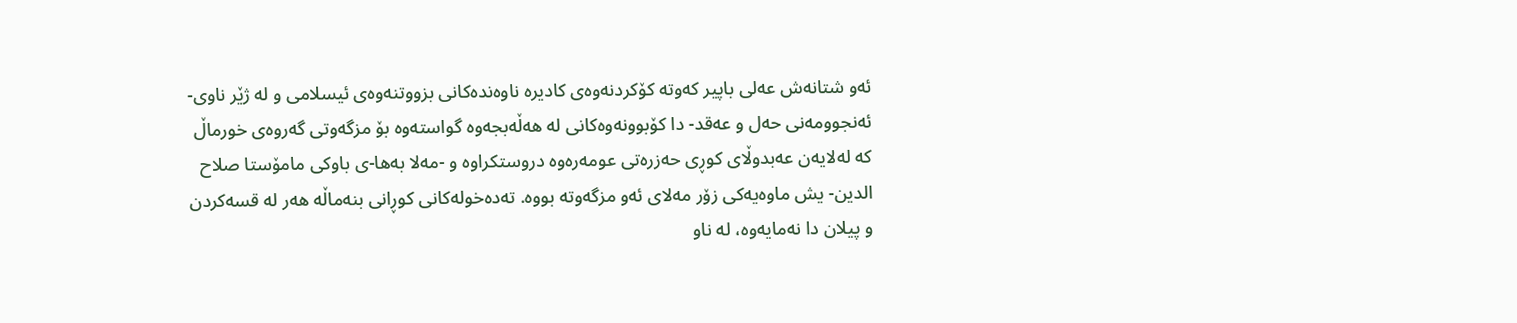ئه‌و شتانه‌ش عه‌لی‌ باپیر كه‌وته‌ كۆكردنه‌وه‌ی‌ كادیره‌ ناوه‌نده‌كانی‌ بزووتنه‌وه‌ی‌ ئیسلامی‌ و له‌ ژێر ناوی‌- ئه‌نجوومه‌نی‌ حه‌ل و عه‌قد- دا كۆبوونه‌وه‌كانی‌ له‌ هه‌ڵه‌بجه‌وه‌ گواسته‌وه‌ بۆ مزگه‌وتی‌ گه‌روه‌ی‌ خورماڵ كه‌ له‌لایه‌ن عه‌بدوڵای‌ كوڕی‌ حه‌زره‌تی‌ عومه‌ره‌وه‌ دروستكراوه‌ و -مه‌لا به‌ها-ی‌ باوكی‌ مامۆستا صلاح الدین- یش ماوه‌یه‌كی‌ زۆر مه‌لای‌ ئه‌و مزگه‌وته‌ بووه‌. ته‌ده‌خوله‌كانی‌ كوڕانی‌ بنه‌ماڵه‌ هه‌ر له‌ قسه‌كردن و پیلان دا نه‌مایه‌وه‌، له‌ ناو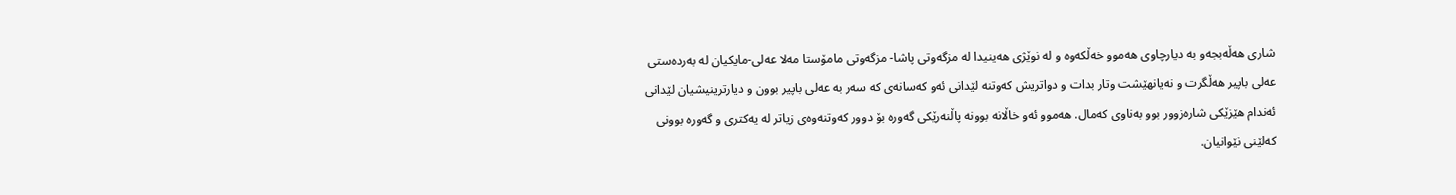شاری‌ هه‌ڵه‌بجه‌و به‌ دیارچاوی‌ هه‌موو خه‌ڵكه‌وه‌ و له‌ نوێژی‌ هه‌ینیدا له‌ مزگه‌وتی‌ پاشا- مزگه‌وتی‌ مامۆستا مه‌لا عه‌لی‌-مایكیان له‌ به‌رده‌ستی‌ عه‌لی‌ باپیر هه‌ڵگرت و نه‌یانهێشت وتار بدات و دواتریش كه‌وتنه‌ لێدانی‌ ئه‌و كه‌سانه‌ی‌ كه‌ سه‌ر به‌ عه‌لی‌ باپیر بوون و دیارترینیشیان لێدانی‌ ئه‌ندام هێزێكی‌ شاره‌زوور بوو به‌ناوی‌ كه‌مال. هه‌موو ئه‌و خاڵانه‌ بوونه‌ پاڵنه‌رێكی‌ گه‌وره‌ بۆ دوور كه‌وتنه‌وه‌ی‌ زیاتر له‌ یه‌كتری‌ و گه‌وره‌ بوونی‌ كه‌لێنی‌ نێوانیان.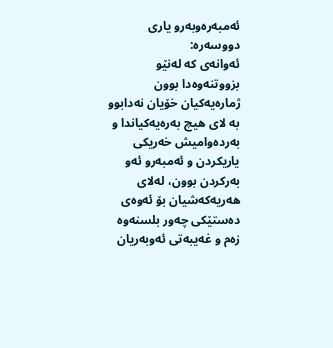ئه‌مبه‌ره‌وبه‌رو یاری‌ دووسه‌ره‌:
ئه‌وانه‌ی‌ كه‌ له‌نێو بزووتنه‌وه‌دا بوون ژماره‌یه‌كیان خۆیان نه‌دابوو به‌ لای‌ هیچ به‌ره‌یه‌كیاندا و به‌رده‌وامیش خه‌ریكی‌ یاریكردن و ئه‌مبه‌رو ئه‌و به‌ركردن بوون، له‌لای‌ هه‌ریه‌كه‌شیان بۆ ئه‌وه‌ی‌ ده‌ستێكی‌ چه‌ور بلسنه‌وه‌ زه‌م و غه‌یبه‌تی‌ ئه‌وبه‌ریان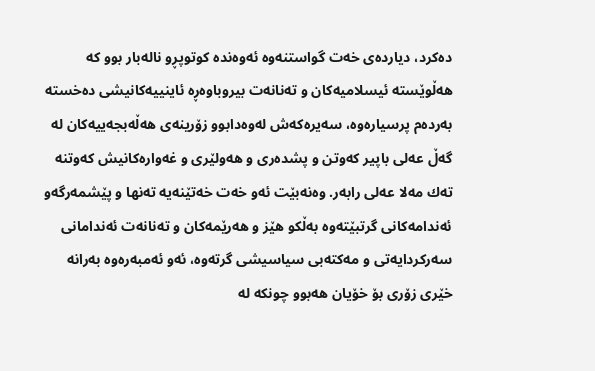ده‌كرد، دیارده‌ی‌ خه‌ت گواستنه‌وه‌ ئه‌وه‌نده‌ كوتوپڕو ناله‌بار بوو كه‌ هه‌ڵوێسته‌ ئیسلامیه‌كان و ته‌نانه‌ت بیروباوه‌ڕه‌ ئاینییه‌كانیشی‌ ده‌خسته‌ به‌رده‌م پرسیاره‌وه‌، سه‌یره‌كه‌ش له‌وه‌دابوو زۆرینه‌ی‌ هه‌ڵه‌بجه‌ییه‌كان له‌ گه‌ڵ عه‌لی‌ باپیر كه‌وتن و پشده‌ری‌ و هه‌ولێری‌ و غه‌واره‌كانیش كه‌وتنه‌ ته‌ك مه‌لا عه‌لی‌ رابه‌ر. وه‌نه‌بێت ئه‌و خه‌ت خه‌تێنه‌یه‌ ته‌نها و پێشمه‌رگه‌و ئه‌ندامه‌كانی گرتبێته‌وه‌ به‌ڵكو هێز و هه‌رێمه‌كان و ته‌نانه‌ت ئه‌ندامانی‌ سه‌ركردایه‌تی‌ و مه‌كته‌بی‌ سیاسیشی‌ گرته‌وه‌، ئه‌و ئه‌مبه‌ره‌وه‌ به‌رانه‌ خێری‌ زۆری‌ بۆ خۆیان هه‌بوو چونكه‌ له‌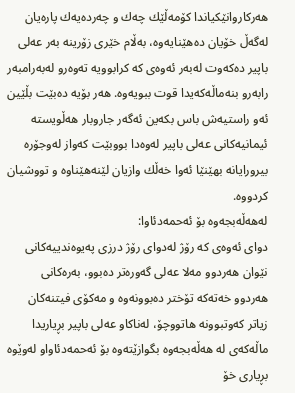هه‌ركاروانێكیاندا كۆمه‌ڵێك چه‌ك و چه‌رده‌یه‌ك پاره‌یان له‌گه‌ڵ خۆیان ده‌هێنایه‌وه‌، به‌ڵام خێری‌ زۆرینه‌ به‌ر عه‌لی‌ باپیر ده‌كه‌وت له‌به‌ر ئه‌وه‌ی‌ كه‌ كرابوویه‌ ته‌وه‌رو له‌به‌رامبه‌ر رابه‌رو بنه‌ماڵه‌كه‌یدا قوت ببویه‌وه‌. هه‌ر بۆیه‌ ده‌بێت بڵێین ئه‌و راستیه‌ش باس بكه‌ین ئه‌گه‌ر جاروبار هه‌ڵویسته‌ ئیمانیه‌كانی‌ عه‌لی‌ باپیر له‌وه‌دا بووبێت كه‌واز له‌وجۆره‌ بیرورایانه‌ بهێنێا ئه‌وا خه‌ڵك وازیان لێنه‌هێناوه‌ و تووشیان كردووه‌.
له‌هه‌ڵه‌بجه‌وه‌ بۆ ئه‌حمه‌دئاوا:
دوای‌ ئه‌وه‌ی‌ كه‌ رۆژ له‌دوای‌ رۆژ درزی‌ په‌یوه‌ندییه‌كانی‌ نێوان هه‌ردوو مه‌لا عه‌لی‌ گه‌وره‌تر ده‌بوو، به‌ره‌كانی‌ هه‌ردوو خه‌ته‌كه‌ تۆختر ده‌بوونه‌وه‌ و مه‌كۆی‌ فیتنه‌كان زیاتر كه‌وتبوونه‌ هاتووچۆ، له‌ناكاو عه‌لی‌ باپیر بڕیاریدا ماڵه‌كه‌ی‌ له‌ هه‌ڵه‌بجه‌وه‌ بگوازێته‌وه‌ بۆ ئه‌حمه‌دئاواو له‌وێوه‌ بڕیاری‌ خۆ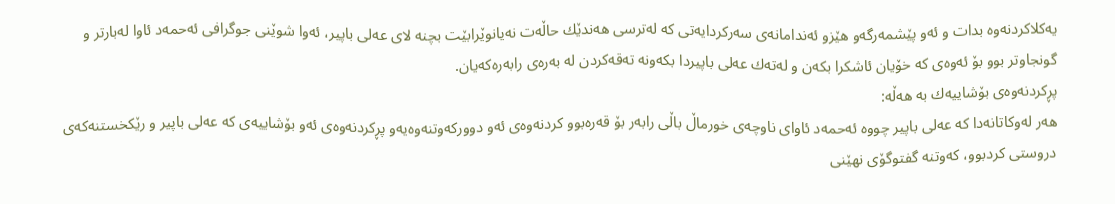یه‌كلاكردنه‌وه‌ بدات و ئه‌و پێشمه‌رگه‌و هێزو ئه‌ندامانه‌ی‌ سه‌ركردایه‌تی‌ كه‌ له‌ترسی‌ هه‌ندێك حاڵه‌ت نه‌یانوێرابێت بچنه‌ لای‌ عه‌لی‌ باپیر، ئه‌وا شوێنی‌ جوگرافی‌ ئه‌حمه‌د ئاوا له‌بارتر و گونجاوتر بوو بۆ ئه‌وه‌ی‌ كه‌ خۆیان ئاشكرا بكه‌ن و له‌ته‌ك عه‌لی‌ باپیردا بكه‌ونه‌ ته‌قه‌كردن له‌ به‌ره‌ی‌ رابه‌ره‌كه‌یان.
پڕكردنه‌وه‌ی‌ بۆشاییه‌ك به‌ هه‌ڵه‌:
هه‌ر له‌وكاتانه‌دا كه‌ عه‌لی‌ باپیر چووه‌ ئه‌حمه‌د ئاوای‌ ناوچه‌ی‌ خورماڵ باڵی‌ رابه‌ر بۆ قه‌ره‌بوو كردنه‌وه‌ی‌ ئه‌و دووركه‌وتنه‌وه‌یه‌و پڕكردنه‌وه‌ی‌ ئه‌و بۆشاییه‌ی‌ كه‌ عه‌لی‌ باپیر و رێكخستنه‌كه‌ی‌ دروستی‌ كردبوو، كه‌وتنه‌ گفتوگۆی‌ نهێنی‌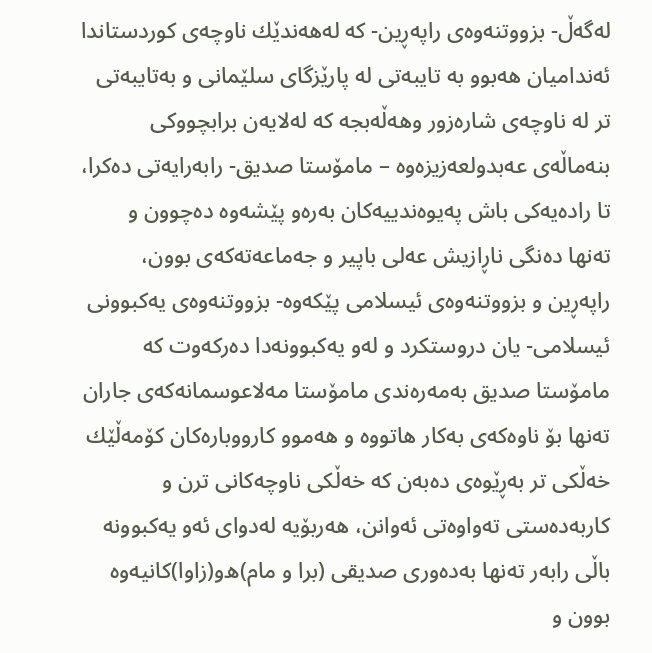له‌گه‌ڵ- بزووتنه‌وه‌ی‌ راپه‌ڕین- كه‌ له‌هه‌ندێك ناوچه‌ی‌ كوردستاندا ئه‌ندامیان هه‌بوو به‌ تایبه‌تی‌ له‌ پارێزگای‌ سلێمانی‌ و به‌تایبه‌تی‌ تر له‌ ناوچه‌ی‌ شاره‌زور وهه‌ڵه‌بجه‌ كه‌ له‌لایه‌ن برابچووكی‌ بنه‌ماڵه‌ی‌ عه‌بدولعه‌زیزه‌وه‌ – مامۆستا صدیق- رابه‌رایه‌تی‌ ده‌كرا، تا راده‌یه‌كی‌ باش په‌یوه‌ندییه‌كان به‌ره‌و پێشه‌وه‌ ده‌چوون و ته‌نها ده‌نگی‌ ناڕازیش عه‌لی‌ باپیر و جه‌ماعه‌ته‌كه‌ی‌ بوون، راپه‌ڕین و بزووتنه‌وه‌ی‌ ئیسلامی‌ پێكه‌وه‌- بزووتنه‌وه‌ی‌ یه‌كبوونی‌ ئیسلامی‌- یان دروستكرد و له‌و یه‌كبوونه‌دا ده‌ركه‌وت كه‌ مامۆستا صدیق به‌مه‌ره‌ندی‌ مامۆستا مه‌لاعوسمانه‌كه‌ی‌ جاران ته‌نها بۆ ناوه‌كه‌ی‌ به‌كار هاتووه‌ و هه‌موو كارووباره‌كان كۆمه‌ڵێك خه‌ڵكی‌ تر به‌ڕێوه‌ی‌ ده‌به‌ن كه‌ خه‌ڵكی‌ ناوچه‌كانی‌ ترن و كاربه‌ده‌ستی‌ ته‌واوه‌تی‌ ئه‌وانن، هه‌ربۆیه‌ له‌دوای‌ ئه‌و یه‌كبوونه‌ باڵی‌ رابه‌ر ته‌نها به‌ده‌وری‌ صدیقی‌ (برا و مام)ه‌و(زاوا)كانیه‌وه‌ بوون و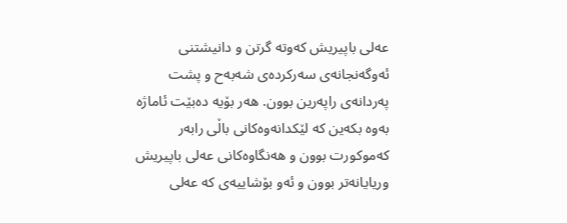عه‌لی‌ باپیریش كه‌وته‌ گرتن و دانیشتنی‌ ئه‌وگه‌نجانه‌ی‌ سه‌ركرده‌ی‌ شه‌به‌ح و پشت په‌ردانه‌ی‌ راپه‌رین بوون. هه‌ر بۆیه‌ ده‌بێت ئاماژه‌ به‌وه‌ بكه‌ین كه‌ لێكدانه‌وه‌كانی‌ باڵی‌ رابه‌ر كه‌موكورت بوون و هه‌نگاوه‌كانی‌ عه‌لی‌ باپیریش وریایانه‌تر بوون و ئه‌و بۆشاییه‌ی‌ كه‌ عه‌لی‌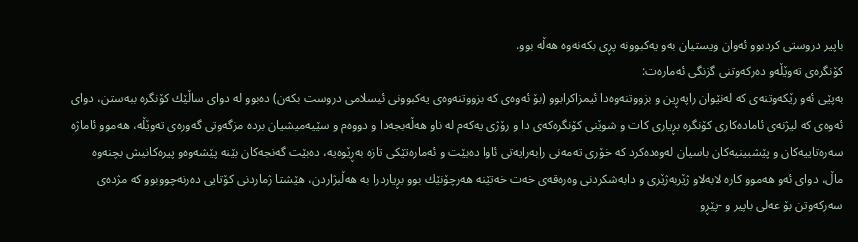باپیر دروستی‌ كردبوو ئه‌وان ویستیان به‌و یه‌كبوونه‌ پڕی‌ بكه‌نه‌وه‌ هه‌ڵه‌ بوو.
كۆنگره‌ی‌ ته‌وێڵه‌و ده‌ركه‌وتنی‌ گزنگی‌ ئه‌ماره‌ت:
به‌پێی‌ ئه‌و رێكه‌وتنه‌ی‌ كه‌ له‌نێوان راپه‌ڕین و بزووتنه‌وه‌دا ئیمزاكرابوو (بۆ ئه‌وه‌ی‌ كه‌ بزووتنه‌وه‌ی‌ یه‌كبوونی‌ ئیسلامی‌ دروست بكه‌ن) ده‌بوو له‌ دوای‌ ساڵێك كۆنگره‌ ببه‌ستن، دوای‌ ئه‌وه‌ی‌ كه‌ لیژنه‌ی‌ ئاماده‌كاری‌ كۆنگره‌ بڕیاری‌ كات و شوێنی‌ كۆنگره‌كه‌ی‌ دا و رۆژی‌ یه‌كه‌م له‌ ناو هه‌ڵه‌بجه‌دا و دووه‌م و سێیه‌میشیان برده‌ مزگه‌وتی‌ گه‌وره‌ی‌ ته‌وێڵه‌، هه‌موو ئاماژه‌ سه‌ره‌تاییه‌كان و پێشبینیه‌كان باسیان له‌وه‌ده‌كرد كه‌ خۆری‌ ته‌مه‌نی‌ رابه‌رایه‌تی‌ ئاوا ده‌بێت و ئه‌ماره‌تێكی‌ تازه‌ به‌ڕێوه‌یه‌، ده‌بێت گه‌نجه‌كان بێنه‌ پێشه‌وه‌و پیره‌كانیش بچنه‌وه‌ ماڵ، دوای‌ ئه‌و هه‌موو كاره‌ لابه‌لاو ژێربه‌ژێری‌ و دابه‌شكردنی‌ وه‌ره‌قه‌ی‌ خه‌ت خه‌تێنه‌ هه‌رچۆنێك بوو بڕیاردرا به‌ هه‌ڵبژاردن، هێشتا ژماردنی‌ كۆتایی‌ ده‌رنه‌چووبوو كه‌ مژده‌ی‌ سه‌ركه‌وتن بۆ عه‌لی‌ باپیر و -پێڕو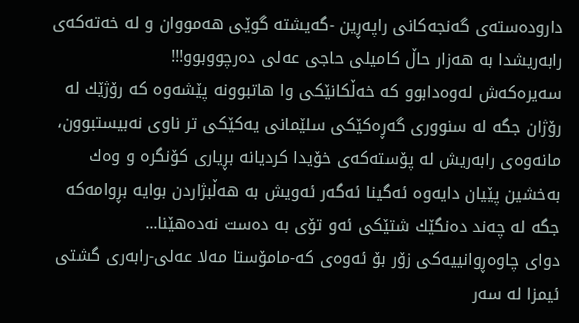داروده‌سته‌ی‌ گه‌نجه‌كانی‌ راپه‌ڕین -گه‌یشته‌ گوێی‌ هه‌مووان و له‌ خه‌ته‌كه‌ی‌ رابه‌ریشدا به‌ هه‌زار حاڵ كامیلی‌ حاجی‌ عه‌لی‌ ده‌رچووبوو!!!
سه‌یره‌كه‌ش له‌وه‌دابوو كه‌ خه‌ڵكانێكی‌ وا هاتبوونه‌ پێشه‌وه‌ كه‌ رۆژێك له‌ رۆژان جگه‌ له‌ سنووری‌ گه‌ڕه‌كێكی‌ سلێمانی‌ یه‌كێكی‌ تر ناوی‌ نه‌بیستبوون، مانه‌وه‌ی‌ رابه‌ریش له‌ پۆسته‌كه‌ی‌ خۆیدا كردیانه‌ بڕیاری‌ كۆنگره‌ و وه‌ك به‌خشین پێیان دایه‌وه‌ ئه‌گینا ئه‌گه‌ر ئه‌ویش به‌ هه‌ڵبژاردن بوایه‌ بڕوامه‌كه‌ جگه‌ له‌ چه‌ند ده‌نگێك شتێكی‌ ئه‌و تۆی به‌ ده‌ست نه‌ده‌هێنا...
دوای‌ چاوه‌ڕوانییه‌كی‌ زۆر بۆ ئه‌وه‌ی‌ كه‌-مامۆستا مه‌لا عه‌لی‌-رابه‌ری‌ گشتی‌ ئیمزا له‌ سه‌ر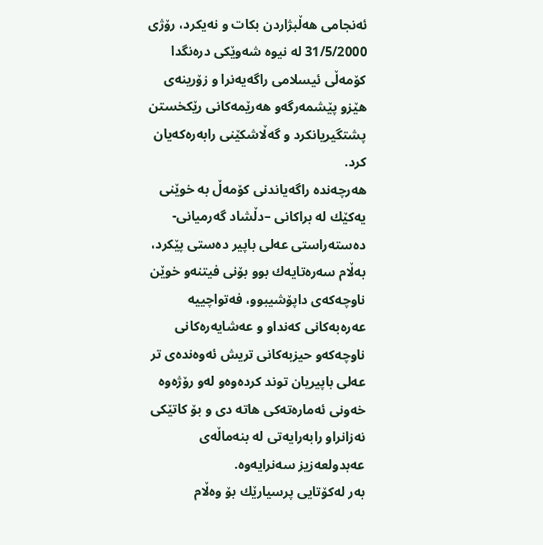ئه‌نجامی‌ هه‌ڵبژاردن بكات و نه‌یكرد، رۆژی‌ 31/5/2000 له‌ نیوه‌ شه‌وێكی‌ دره‌نگدا كۆمه‌ڵی‌ ئیسلامی‌ راگه‌یه‌نرا و زۆرینه‌ی‌ هێزو پێشمه‌رگه‌و هه‌رێمه‌كانی‌ رێكخستن پشتگیریانكرد و گه‌ڵاشكێنی‌ رابه‌ره‌كه‌یان كرد.
هه‌رچه‌نده‌ راگه‌یاندنی‌ كۆمه‌ڵ به‌ خوێنی‌ یه‌كێك له‌ براكانی‌ –دڵشاد گه‌رمیانی‌- ده‌سته‌راستی‌ عه‌لی‌ باپیر ده‌ستی‌ پێكرد، به‌ڵام سه‌ره‌تایه‌ك بوو بۆنی‌ فیتنه‌و خوێن ناوچه‌كه‌ی‌ داپۆشیبوو، فه‌تواچییه‌ عه‌ره‌به‌كانی‌ كه‌نداو و عه‌شایه‌ره‌كانی‌ ناوچه‌كه‌و حیزبه‌كانی‌ تریش ئه‌وه‌نده‌ی‌ تر عه‌لی‌ باپیریان توند كرده‌وه‌و له‌و رۆژه‌وه‌ خه‌ونی‌ ئه‌ماره‌ته‌كی‌ هاته‌ دی‌ و بۆ كاتێكی‌ نه‌زانراو رابه‌رایه‌تی‌ له‌ بنه‌ماڵه‌ی‌ عه‌بدولعه‌زیز سه‌نرایه‌وه‌.
به‌ر له‌كۆتایی‌ پرسیارێك بۆ وه‌ڵام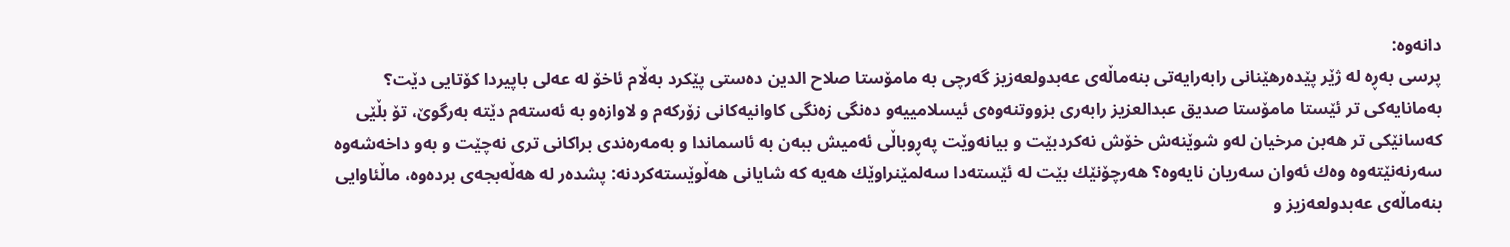دانه‌وه‌:
پرسی‌ به‌ڕه‌ له‌ ژێر پێده‌رهێنانی‌ رابه‌رایه‌تی‌ بنه‌ماڵه‌ی‌ عه‌بدولعه‌زیز گه‌رچی‌ به‌ مامۆستا صلاح الدین ده‌ستی‌ پێكرد به‌ڵام ئاخۆ له‌ عه‌لی‌ باپیردا كۆتایی‌ دێت؟ به‌مانایه‌كی‌ تر ئێستا مامۆستا صدیق عبدالعزیز رابه‌ری‌ بزووتنه‌وه‌ی‌ ئیسلامییه‌و ده‌نگی‌ زه‌نگی‌ كاوانیه‌كانی‌ زۆركه‌م و لاوازه‌و به‌ ئه‌سته‌م دێته‌ به‌رگوێ‌، تۆ بڵێی‌ كه‌سانێكی‌ تر هه‌بن مرخیان له‌و شوێنه‌ش خۆش نه‌كردبێت و بیانه‌وێت په‌ڕوباڵی‌ ئه‌میش ببه‌ن به‌ ئاسماندا و به‌مه‌ره‌ندی‌ براكانی‌ تری نه‌چێت و به‌و داخه‌شه‌وه‌ سه‌رنه‌نێته‌وه‌ وه‌ك ئه‌وان سه‌ریان نایه‌وه‌؟ هه‌رچۆنێك بێت له‌ ئێسته‌دا سه‌لمێنراوێك هه‌یه‌ كه‌ شایانی‌ هه‌ڵوێسته‌كردنه‌: پشده‌ر له‌ هه‌ڵه‌بجه‌ی‌ برده‌وه‌، ماڵئاوایی‌ بنه‌ماڵه‌ی‌ عه‌بدولعه‌زیز و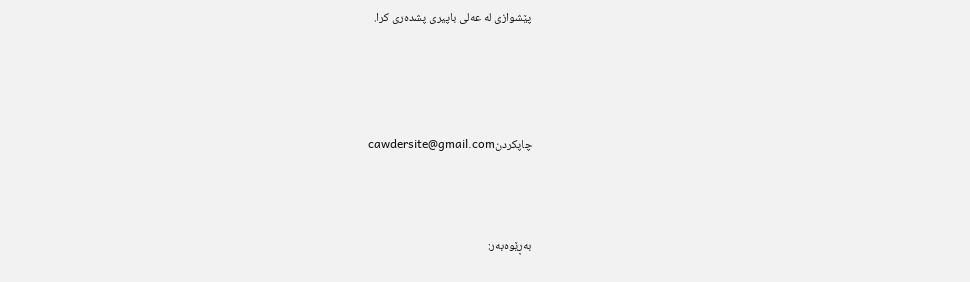پێشوازی‌ له‌ عه‌لی‌ باپیری‌ پشده‌ری‌ كرا.




چاپكردنcawdersite@gmail.com



به‌ڕێوه‌به‌ر: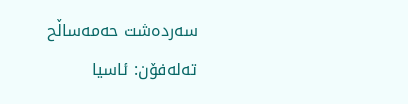سه‌رده‌شت حه‌مه‌ساڵح    ته‌له‌فۆن: ئاسیا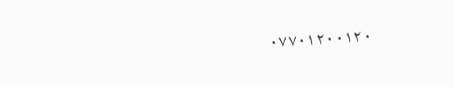٠٧٧٠١٢٠٠١٢٠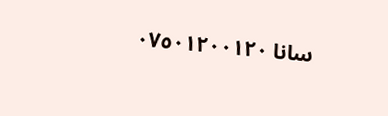سانا ٠٧٥٠١٢٠٠١٢٠    ‌